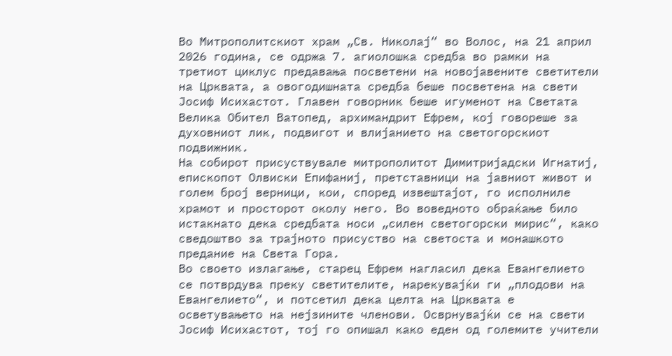Во Митрополитскиот храм „Св. Николај“ во Волос, на 21 април 2026 година, се одржа 7. агиолошка средба во рамки на третиот циклус предавања посветени на новојавените светители на Црквата, а овогодишната средба беше посветена на свети Јосиф Исихастот. Главен говорник беше игуменот на Светата Велика Обител Ватопед, архимандрит Ефрем, кој говореше за духовниот лик, подвигот и влијанието на светогорскиот подвижник.
На собирот присуствувале митрополитот Димитријадски Игнатиј, епископот Олвиски Епифаниј, претставници на јавниот живот и голем број верници, кои, според извештајот, го исполниле храмот и просторот околу него. Во воведното обраќање било истакнато дека средбата носи „силен светогорски мирис“, како сведоштво за трајното присуство на светоста и монашкото предание на Света Гора.
Во своето излагање, старец Ефрем нагласил дека Евангелието се потврдува преку светителите, нарекувајќи ги „плодови на Евангелието“, и потсетил дека целта на Црквата е осветувањето на нејзините членови. Осврнувајќи се на свети Јосиф Исихастот, тој го опишал како еден од големите учители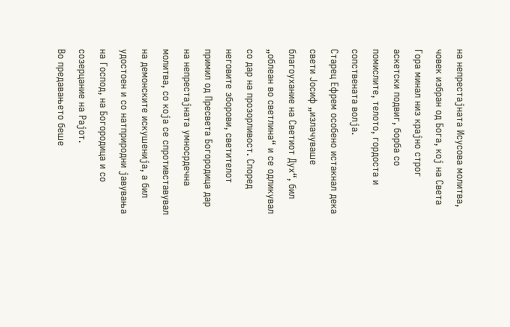на непрестајната Исусова молитва, човек избран од Бога, кој на Света Гора минал низ крајно строг аскетски подвиг, борба со помислите, телото, гордоста и сопствената волја.
Старец Ефрем особено истакнал дека свети Јосиф „излачуваше благоухание на Светиот Дух“, бил „облеан во светлина“ и се одликувал со дар на прозорливост. Според неговите зборови, светителот примил од Пресвета Богородица дар на непрестајната умносрдечна молитва, со која се спротивставувал на демонските искушенија, а бил удостоен и со натприродни јавувања на Господ, на Богородица и со созерцание на Рајот.
Во предавањето беше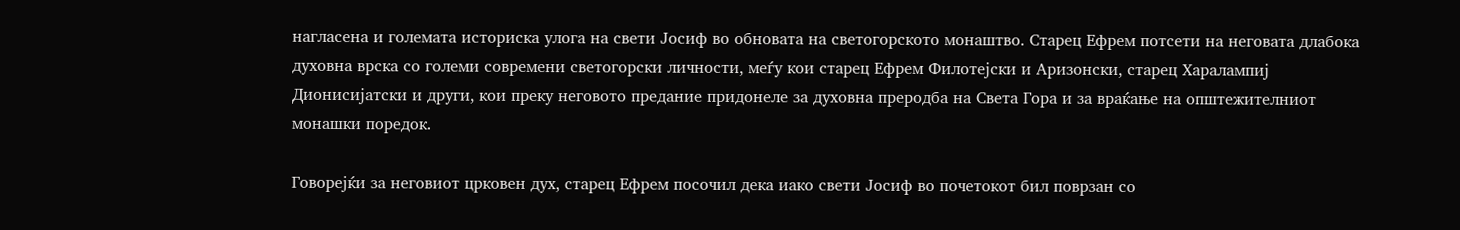нагласена и големата историска улога на свети Јосиф во обновата на светогорското монаштво. Старец Ефрем потсети на неговата длабока духовна врска со големи современи светогорски личности, меѓу кои старец Ефрем Филотејски и Аризонски, старец Харалампиј Дионисијатски и други, кои преку неговото предание придонеле за духовна преродба на Света Гора и за враќање на општежителниот монашки поредок.

Говорејќи за неговиот црковен дух, старец Ефрем посочил дека иако свети Јосиф во почетокот бил поврзан со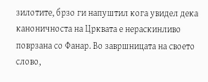зилотите, брзо ги напуштил кога увидел дека каноничноста на Црквата е нераскинливо поврзана со Фанар. Во завршницата на своето слово,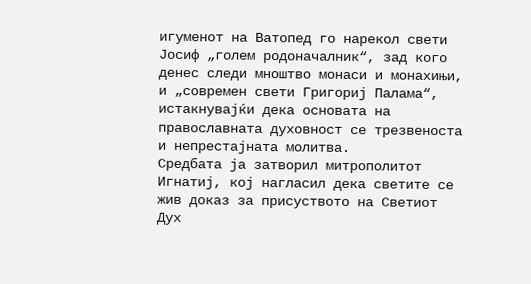игуменот на Ватопед го нарекол свети Јосиф „голем родоначалник“, зад кого денес следи мноштво монаси и монахињи, и „современ свети Григориј Палама“, истакнувајќи дека основата на православната духовност се трезвеноста и непрестајната молитва.
Средбата ја затворил митрополитот Игнатиј, кој нагласил дека светите се жив доказ за присуството на Светиот Дух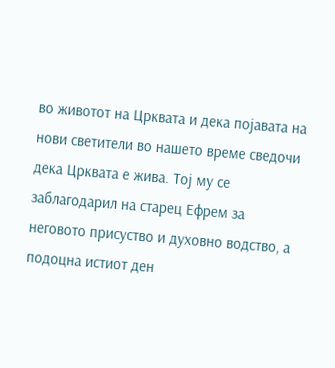во животот на Црквата и дека појавата на нови светители во нашето време сведочи дека Црквата е жива. Тој му се заблагодарил на старец Ефрем за неговото присуство и духовно водство, а подоцна истиот ден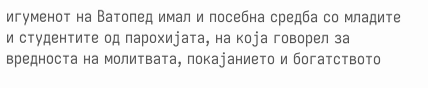игуменот на Ватопед имал и посебна средба со младите и студентите од парохијата, на која говорел за вредноста на молитвата, покајанието и богатството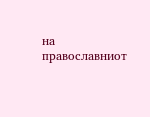на православниот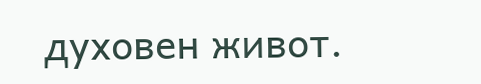духовен живот.